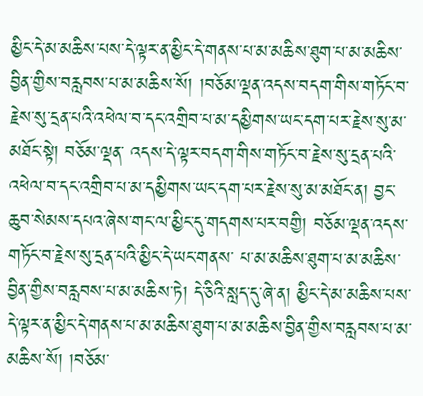མྱིང་དེ་མ་མཆིས་པས་དེ་ལྟར་ན་མྱིང་དེ་གནས་པ་མ་མཆིས་ཐུག་པ་མ་མཆིས་བྱིན་གྱིས་བརླབས་པ་མ་མཆིས་སོ། །བཅོམ་ལྡན་འདས་བདག་གིས་གཏོང་བ་རྗེས་སུ་དྲན་པའི་འཕེལ་བ་དང་འགྲིབ་པ་མ་དམྱིགས་ཡང་དག་པར་རྗེས་སུ་མ་མཐོང་སྟེ། བཅོམ་ལྡན་ འདས་དེ་ལྟར་བདག་གིས་གཏོང་བ་རྗེས་སུ་དྲན་པའི་འཕེལ་བ་དང་འགྲིབ་པ་མ་དམྱིགས་ཡང་དག་པར་རྗེས་སུ་མ་མཐོང་ན། བྱང་ཆུབ་སེམས་དཔའ་ཞེས་གང་ལ་མྱིང་དུ་གདགས་པར་བགྱི། བཅོམ་ལྡན་འདས་གཏོང་བ་རྗེས་སུ་དྲན་པའི་མྱིང་དེ་ཡང་གནས་ པ་མ་མཆིས་ཐུག་པ་མ་མཆིས་བྱིན་གྱིས་བརླབས་པ་མ་མཆིས་ཏེ། དེ་ཅིའི་སླད་དུ་ཞེ་ན། མྱིང་དེ་མ་མཆིས་པས་དེ་ལྟར་ན་མྱིང་དེ་གནས་པ་མ་མཆིས་ཐུག་པ་མ་མཆིས་བྱིན་གྱིས་བརླབས་པ་མ་མཆིས་སོ། །བཅོམ་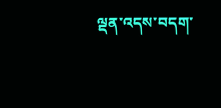ལྡན་འདས་བདག་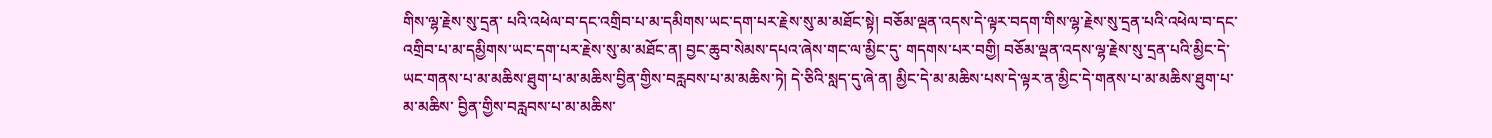གིས་ལྷ་རྗེས་སུ་དྲན་ པའི་འཕེལ་བ་དང་འགྲིབ་པ་མ་དམིགས་ཡང་དག་པར་རྗེས་སུ་མ་མཐོང་སྟེ། བཅོམ་ལྡན་འདས་དེ་ལྟར་བདག་གིས་ལྷ་རྗེས་སུ་དྲན་པའི་འཕེལ་བ་དང་འགྲིབ་པ་མ་དམྱིགས་ཡང་དག་པར་རྗེས་སུ་མ་མཐོང་ན། བྱང་ཆུབ་སེམས་དཔའ་ཞེས་གང་ལ་མྱིང་དུ་ གདགས་པར་བགྱི། བཅོམ་ལྡན་འདས་ལྷ་རྗེས་སུ་དྲན་པའི་མྱིང་དེ་ཡང་གནས་པ་མ་མཆིས་ཐུག་པ་མ་མཆིས་བྱིན་གྱིས་བརླབས་པ་མ་མཆིས་ཏེ། དེ་ཅིའི་སླད་དུ་ཞེ་ན། མྱིང་དེ་མ་མཆིས་པས་དེ་ལྟར་ན་མྱིང་དེ་གནས་པ་མ་མཆིས་ཐུག་པ་མ་མཆིས་ བྱིན་གྱིས་བརླབས་པ་མ་མཆིས་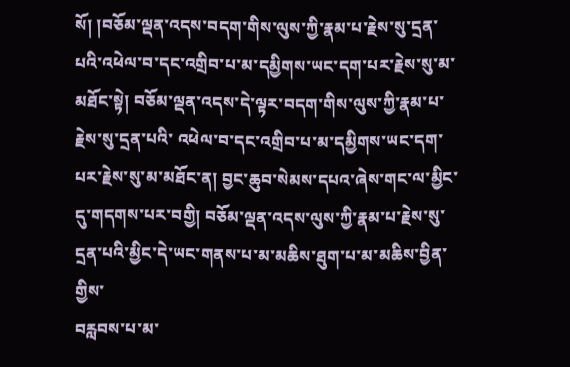སོ། །བཅོམ་ལྡན་འདས་བདག་གིས་ལུས་ཀྱི་རྣམ་པ་རྗེས་སུ་དྲན་པའི་འཕེལ་བ་དང་འགྲིབ་པ་མ་དམྱིགས་ཡང་དག་པར་རྗེས་སུ་མ་མཐོང་སྟེ། བཅོམ་ལྡན་འདས་དེ་ལྟར་བདག་གིས་ལུས་ཀྱི་རྣམ་པ་རྗེས་སུ་དྲན་པའི་ འཕེལ་བ་དང་འགྲིབ་པ་མ་དམྱིགས་ཡང་དག་པར་རྗེས་སུ་མ་མཐོང་ན། བྱང་ཆུབ་སེམས་དཔའ་ཞེས་གང་ལ་མྱིང་དུ་གདགས་པར་བགྱི། བཅོམ་ལྡན་འདས་ལུས་ཀྱི་རྣམ་པ་རྗེས་སུ་དྲན་པའི་མྱིང་དེ་ཡང་གནས་པ་མ་མཆིས་ཐུག་པ་མ་མཆིས་བྱིན་གྱིས་
བརླབས་པ་མ་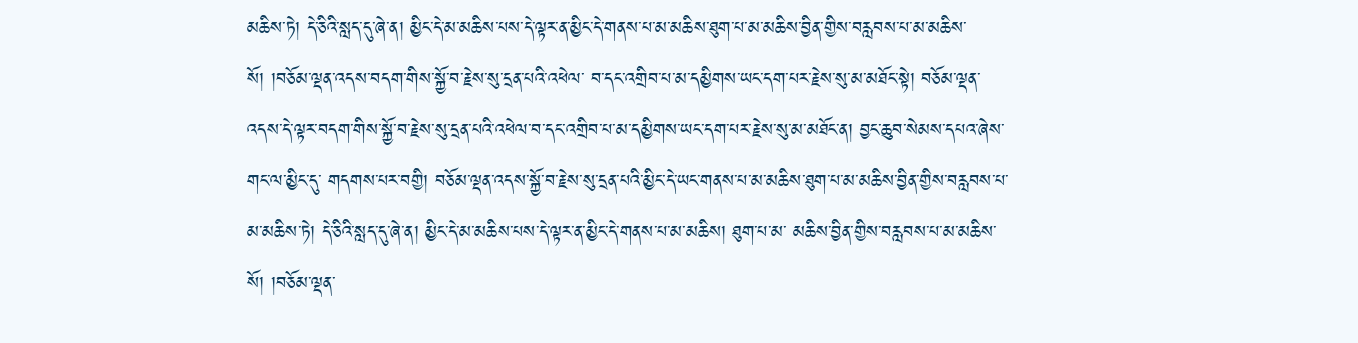མཆིས་ཏེ། དེ་ཅིའི་སླད་དུ་ཞེ་ན། མྱིང་དེ་མ་མཆིས་པས་དེ་ལྟར་ན་མྱིང་དེ་གནས་པ་མ་མཆིས་ཐུག་པ་མ་མཆིས་བྱིན་གྱིས་བརླབས་པ་མ་མཆིས་སོ། །བཅོམ་ལྡན་འདས་བདག་གིས་སྐྱོ་བ་རྗེས་སུ་དྲན་པའི་འཕེལ་ བ་དང་འགྲིབ་པ་མ་དམྱིགས་ཡང་དག་པར་རྗེས་སུ་མ་མཐོང་སྟེ། བཅོམ་ལྡན་འདས་དེ་ལྟར་བདག་གིས་སྐྱོ་བ་རྗེས་སུ་དྲན་པའི་འཕེལ་བ་དང་འགྲིབ་པ་མ་དམྱིགས་ཡང་དག་པར་རྗེས་སུ་མ་མཐོང་ན། བྱང་ཆུབ་སེམས་དཔའ་ཞེས་གང་ལ་མྱིང་དུ་ གདགས་པར་བགྱི། བཅོམ་ལྡན་འདས་སྐྱོ་བ་རྗེས་སུ་དྲན་པའི་མྱིང་དེ་ཡང་གནས་པ་མ་མཆིས་ཐུག་པ་མ་མཆིས་བྱིན་གྱིས་བརླབས་པ་མ་མཆིས་ཏེ། དེ་ཅིའི་སླད་དུ་ཞེ་ན། མྱིང་དེ་མ་མཆིས་པས་དེ་ལྟར་ན་མྱིང་དེ་གནས་པ་མ་མཆིས། ཐུག་པ་མ་ མཆིས་བྱིན་གྱིས་བརླབས་པ་མ་མཆིས་སོ། །བཅོམ་ལྡན་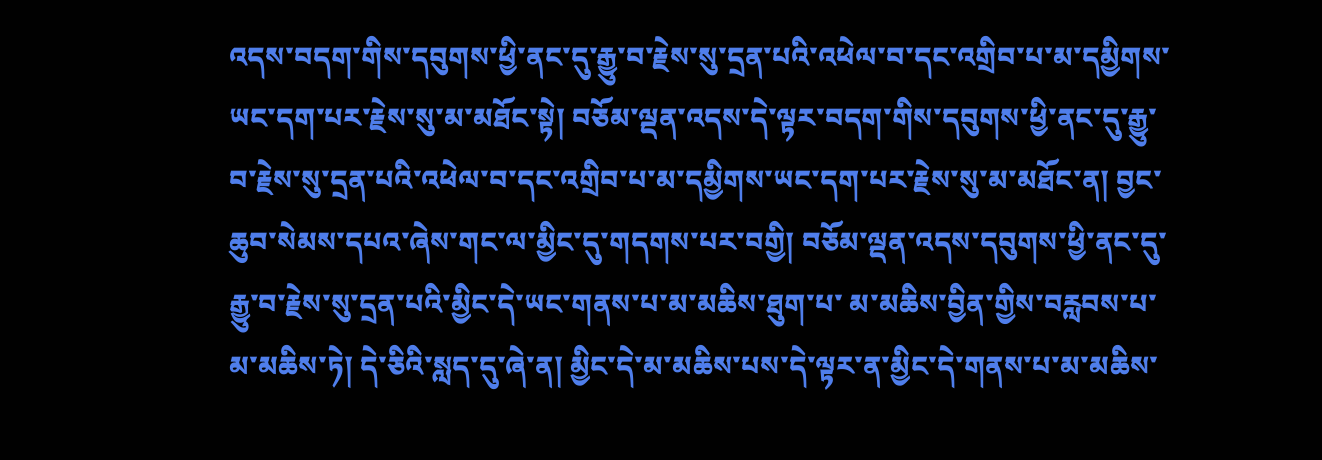འདས་བདག་གིས་དབུགས་ཕྱི་ནང་དུ་རྒྱུ་བ་རྗེས་སུ་དྲན་པའི་འཕེལ་བ་དང་འགྲིབ་པ་མ་དམྱིགས་ཡང་དག་པར་རྗེས་སུ་མ་མཐོང་སྟེ། བཅོམ་ལྡན་འདས་དེ་ལྟར་བདག་གིས་དབུགས་ཕྱི་ནང་དུ་རྒྱུ་ བ་རྗེས་སུ་དྲན་པའི་འཕེལ་བ་དང་འགྲིབ་པ་མ་དམྱིགས་ཡང་དག་པར་རྗེས་སུ་མ་མཐོང་ན། བྱང་ཆུབ་སེམས་དཔའ་ཞེས་གང་ལ་མྱིང་དུ་གདགས་པར་བགྱི། བཅོམ་ལྡན་འདས་དབུགས་ཕྱི་ནང་དུ་རྒྱུ་བ་རྗེས་སུ་དྲན་པའི་མྱིང་དེ་ཡང་གནས་པ་མ་མཆིས་ཐུག་པ་ མ་མཆིས་བྱིན་གྱིས་བརླབས་པ་མ་མཆིས་ཏེ། དེ་ཅིའི་སླད་དུ་ཞེ་ན། མྱིང་དེ་མ་མཆིས་པས་དེ་ལྟར་ན་མྱིང་དེ་གནས་པ་མ་མཆིས་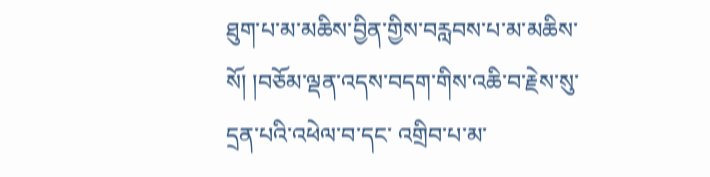ཐུག་པ་མ་མཆིས་བྱིན་གྱིས་བརླབས་པ་མ་མཆིས་སོ། །བཅོམ་ལྡན་འདས་བདག་གིས་འཆི་བ་རྗེས་སུ་དྲན་པའི་འཕེལ་བ་དང་ འགྲིབ་པ་མ་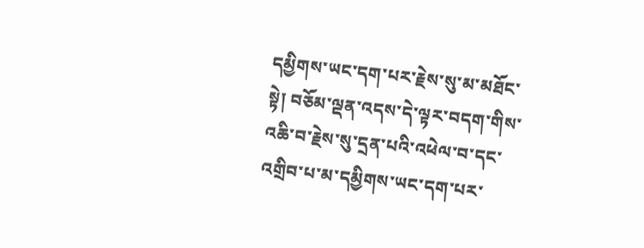དམྱིགས་ཡང་དག་པར་རྗེས་སུ་མ་མཐོང་སྟེ། བཅོམ་ལྡན་འདས་དེ་ལྟར་བདག་གིས་འཆི་བ་རྗེས་སུ་དྲན་པའི་འཕེལ་བ་དང་འགྲིབ་པ་མ་དམྱིགས་ཡང་དག་པར་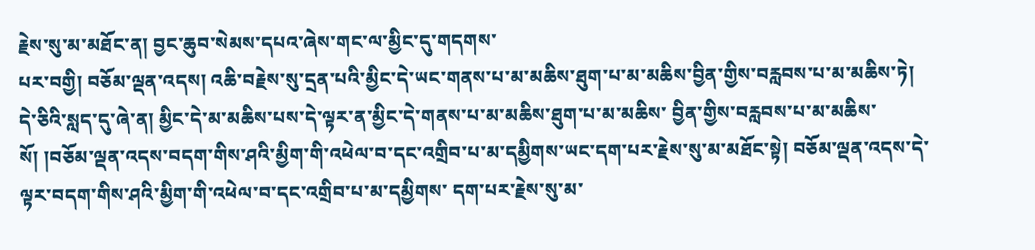རྗེས་སུ་མ་མཐོང་ན། བྱང་ཆུབ་སེམས་དཔའ་ཞེས་གང་ལ་མྱིང་དུ་གདགས་
པར་བགྱི། བཅོམ་ལྡན་འདས། འཆི་བརྗེས་སུ་དྲན་པའི་མྱིང་དེ་ཡང་གནས་པ་མ་མཆིས་ཐུག་པ་མ་མཆིས་བྱིན་གྱིས་བརླབས་པ་མ་མཆིས་ཏེ། དེ་ཅིའི་སླད་དུ་ཞེ་ན། མྱིང་དེ་མ་མཆིས་པས་དེ་ལྟར་ན་མྱིང་དེ་གནས་པ་མ་མཆིས་ཐུག་པ་མ་མཆིས་ བྱིན་གྱིས་བརླབས་པ་མ་མཆིས་སོ། །བཅོམ་ལྡན་འདས་བདག་གིས་ཤའི་མྱིག་གི་འཕེལ་བ་དང་འགྲིབ་པ་མ་དམྱིགས་ཡང་དག་པར་རྗེས་སུ་མ་མཐོང་སྟེ། བཅོམ་ལྡན་འདས་དེ་ལྟར་བདག་གིས་ཤའི་མྱིག་གི་འཕེལ་བ་དང་འགྲིབ་པ་མ་དམྱིགས་ དག་པར་རྗེས་སུ་མ་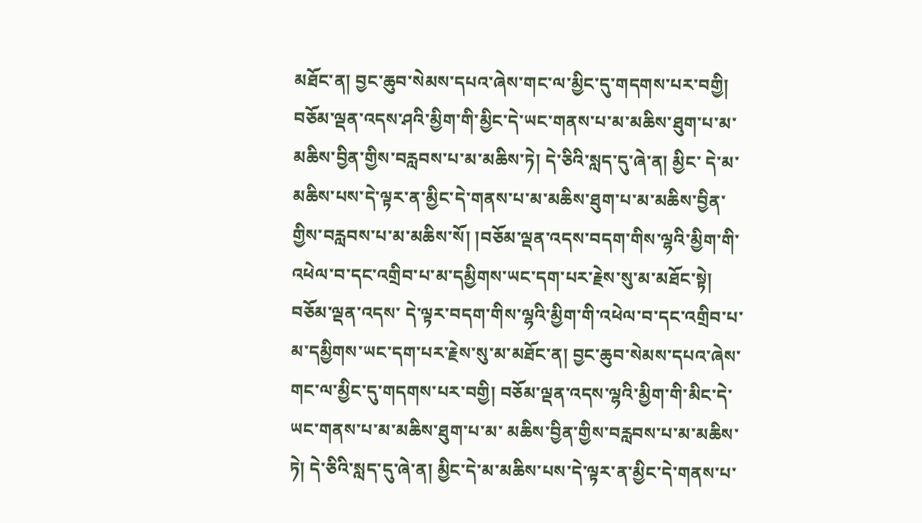མཐོང་ན། བྱང་ཆུབ་སེམས་དཔའ་ཞེས་གང་ལ་མྱིང་དུ་གདགས་པར་བགྱི། བཅོམ་ལྡན་འདས་ཤའི་མྱིག་གི་མྱིང་དེ་ཡང་གནས་པ་མ་མཆིས་ཐུག་པ་མ་མཆིས་བྱིན་གྱིས་བརླབས་པ་མ་མཆིས་ཏེ། དེ་ཅིའི་སླད་དུ་ཞེ་ན། མྱིང་ དེ་མ་མཆིས་པས་དེ་ལྟར་ན་མྱིང་དེ་གནས་པ་མ་མཆིས་ཐུག་པ་མ་མཆིས་བྱིན་གྱིས་བརླབས་པ་མ་མཆིས་སོ། །བཅོམ་ལྡན་འདས་བདག་གིས་ལྷའི་མྱིག་གི་འཕེལ་བ་དང་འགྲིབ་པ་མ་དམྱིགས་ཡང་དག་པར་རྗེས་སུ་མ་མཐོང་སྟེ། བཅོམ་ལྡན་འདས་ དེ་ལྟར་བདག་གིས་ལྷའི་མྱིག་གི་འཕེལ་བ་དང་འགྲིབ་པ་མ་དམྱིགས་ཡང་དག་པར་རྗེས་སུ་མ་མཐོང་ན། བྱང་ཆུབ་སེམས་དཔའ་ཞེས་གང་ལ་མྱིང་དུ་གདགས་པར་བགྱི། བཅོམ་ལྡན་འདས་ལྷའི་མྱིག་གི་མིང་དེ་ཡང་གནས་པ་མ་མཆིས་ཐུག་པ་མ་ མཆིས་བྱིན་གྱིས་བརླབས་པ་མ་མཆིས་ཏེ། དེ་ཅིའི་སླད་དུ་ཞེ་ན། མྱིང་དེ་མ་མཆིས་པས་དེ་ལྟར་ན་མྱིང་དེ་གནས་པ་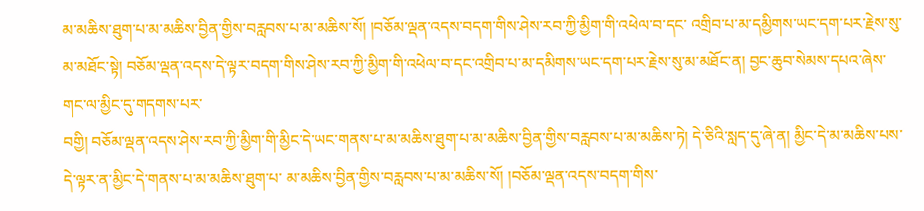མ་མཆིས་ཐུག་པ་མ་མཆིས་བྱིན་གྱིས་བརླབས་པ་མ་མཆིས་སོ། །བཅོམ་ལྡན་འདས་བདག་གིས་ཤེས་རབ་ཀྱི་མྱིག་གི་འཕེལ་བ་དང་ འགྲིབ་པ་མ་དམྱིགས་ཡང་དག་པར་རྗེས་སུ་མ་མཐོང་སྟེ། བཅོམ་ལྡན་འདས་དེ་ལྟར་བདག་གིས་ཤེས་རབ་ཀྱི་མྱིག་གི་འཕེལ་བ་དང་འགྲིབ་པ་མ་དམིགས་ཡང་དག་པར་རྗེས་སུ་མ་མཐོང་ན། བྱང་ཆུབ་སེམས་དཔའ་ཞེས་གང་ལ་མྱིང་དུ་གདགས་པར་
བགྱི། བཅོམ་ལྡན་འདས་ཤེས་རབ་ཀྱི་མྱིག་གི་མྱིང་དེ་ཡང་གནས་པ་མ་མཆིས་ཐུག་པ་མ་མཆིས་བྱིན་གྱིས་བརླབས་པ་མ་མཆིས་ཏེ། དེ་ཅིའི་སླད་དུ་ཞེ་ན། མྱིང་དེ་མ་མཆིས་པས་དེ་ལྟར་ན་མྱིང་དེ་གནས་པ་མ་མཆིས་ཐུག་པ་ མ་མཆིས་བྱིན་གྱིས་བརླབས་པ་མ་མཆིས་སོ། །བཅོམ་ལྡན་འདས་བདག་གིས་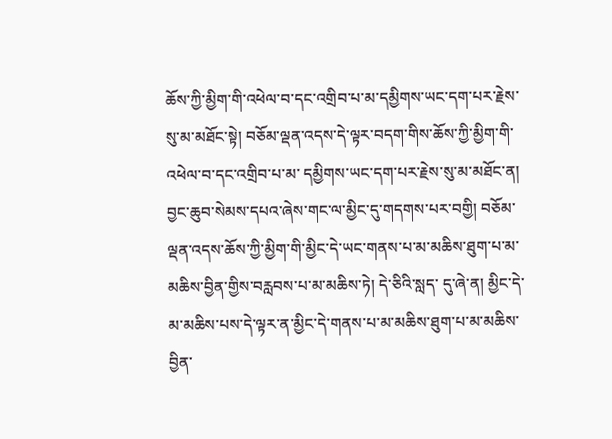ཆོས་ཀྱི་མྱིག་གི་འཕེལ་བ་དང་འགྲིབ་པ་མ་དམྱིགས་ཡང་དག་པར་རྗེས་སུ་མ་མཐོང་སྟེ། བཅོམ་ལྡན་འདས་དེ་ལྟར་བདག་གིས་ཆོས་ཀྱི་མྱིག་གི་འཕེལ་བ་དང་འགྲིབ་པ་མ་ དམྱིགས་ཡང་དག་པར་རྗེས་སུ་མ་མཐོང་ན། བྱང་ཆུབ་སེམས་དཔའ་ཞེས་གང་ལ་མྱིང་དུ་གདགས་པར་བགྱི། བཅོམ་ལྡན་འདས་ཆོས་ཀྱི་མྱིག་གི་མྱིང་དེ་ཡང་གནས་པ་མ་མཆིས་ཐུག་པ་མ་མཆིས་བྱིན་གྱིས་བརླབས་པ་མ་མཆིས་ཏེ། དེ་ཅིའི་སླད་ དུ་ཞེ་ན། མྱིང་དེ་མ་མཆིས་པས་དེ་ལྟར་ན་མྱིང་དེ་གནས་པ་མ་མཆིས་ཐུག་པ་མ་མཆིས་བྱིན་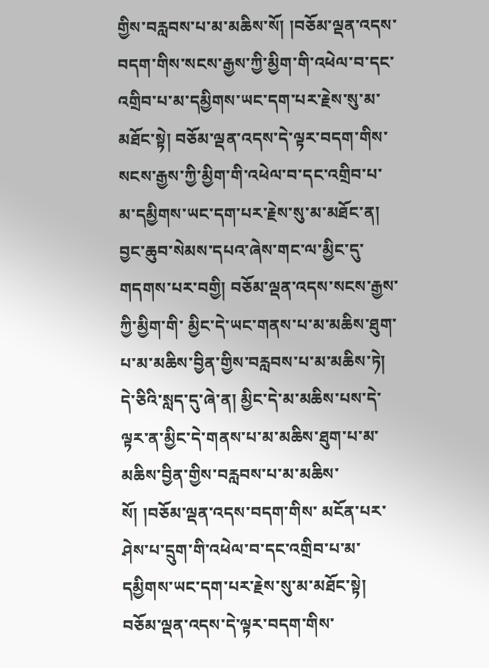གྱིས་བརླབས་པ་མ་མཆིས་སོ། །བཅོམ་ལྡན་འདས་བདག་གིས་སངས་རྒྱས་ཀྱི་མྱིག་གི་འཕེལ་བ་དང་འགྲིབ་པ་མ་དམྱིགས་ཡང་དག་པར་རྗེས་སུ་མ་མཐོང་སྟེ། བཅོམ་ལྡན་འདས་དེ་ལྟར་བདག་གིས་སངས་རྒྱས་ཀྱི་མྱིག་གི་འཕེལ་བ་དང་འགྲིབ་པ་མ་དམྱིགས་ཡང་དག་པར་རྗེས་སུ་མ་མཐོང་ན། བྱང་ཆུབ་སེམས་དཔའ་ཞེས་གང་ལ་མྱིང་དུ་གདགས་པར་བགྱི། བཅོམ་ལྡན་འདས་སངས་རྒྱས་ཀྱི་མྱིག་གི་ མྱིང་དེ་ཡང་གནས་པ་མ་མཆིས་ཐུག་པ་མ་མཆིས་བྱིན་གྱིས་བརླབས་པ་མ་མཆིས་ཏེ། དེ་ཅིའི་སླད་དུ་ཞེ་ན། མྱིང་དེ་མ་མཆིས་པས་དེ་ལྟར་ན་མྱིང་དེ་གནས་པ་མ་མཆིས་ཐུག་པ་མ་མཆིས་བྱིན་གྱིས་བརླབས་པ་མ་མཆིས་སོ། །བཅོམ་ལྡན་འདས་བདག་གིས་ མངོན་པར་ཤེས་པ་དྲུག་གི་འཕེལ་བ་དང་འགྲིབ་པ་མ་དམྱིགས་ཡང་དག་པར་རྗེས་སུ་མ་མཐོང་སྟེ། བཅོམ་ལྡན་འདས་དེ་ལྟར་བདག་གིས་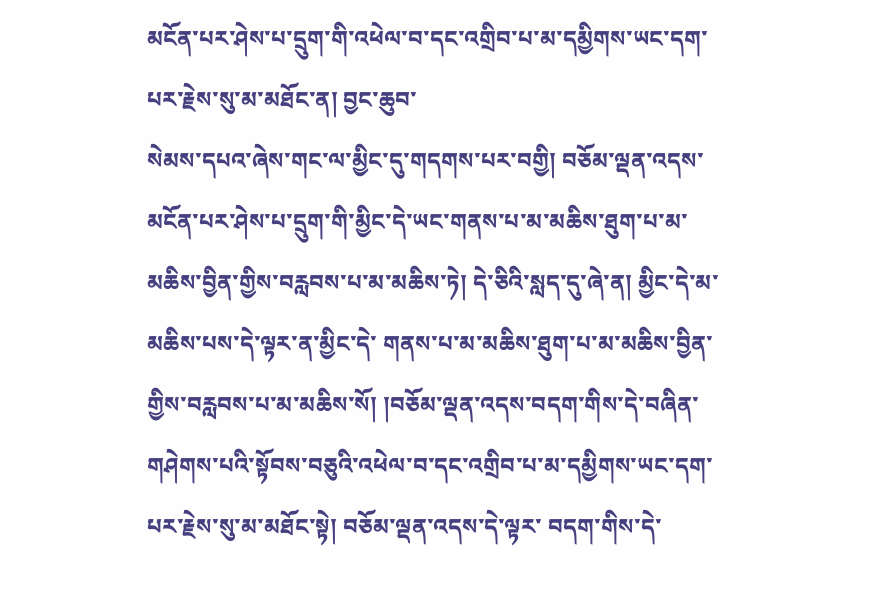མངོན་པར་ཤེས་པ་དྲུག་གི་འཕེལ་བ་དང་འགྲིབ་པ་མ་དམྱིགས་ཡང་དག་པར་རྗེས་སུ་མ་མཐོང་ན། བྱང་ཆུབ་
སེམས་དཔའ་ཞེས་གང་ལ་མྱིང་དུ་གདགས་པར་བགྱི། བཅོམ་ལྡན་འདས་མངོན་པར་ཤེས་པ་དྲུག་གི་མྱིང་དེ་ཡང་གནས་པ་མ་མཆིས་ཐུག་པ་མ་མཆིས་བྱིན་གྱིས་བརླབས་པ་མ་མཆིས་ཏེ། དེ་ཅིའི་སླད་དུ་ཞེ་ན། མྱིང་དེ་མ་མཆིས་པས་དེ་ལྟར་ན་མྱིང་དེ་ གནས་པ་མ་མཆིས་ཐུག་པ་མ་མཆིས་བྱིན་གྱིས་བརླབས་པ་མ་མཆིས་སོ། །བཅོམ་ལྡན་འདས་བདག་གིས་དེ་བཞིན་གཤེགས་པའི་སྟོབས་བཅུའི་འཕེལ་བ་དང་འགྲིབ་པ་མ་དམྱིགས་ཡང་དག་པར་རྗེས་སུ་མ་མཐོང་སྟེ། བཅོམ་ལྡན་འདས་དེ་ལྟར་ བདག་གིས་དེ་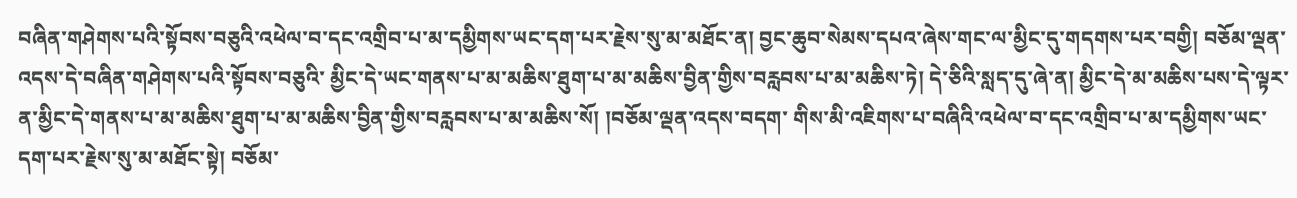བཞིན་གཤེགས་པའི་སྟོབས་བཅུའི་འཕེལ་བ་དང་འགྲིབ་པ་མ་དམྱིགས་ཡང་དག་པར་རྗེས་སུ་མ་མཐོང་ན། བྱང་ཆུབ་སེམས་དཔའ་ཞེས་གང་ལ་མྱིང་དུ་གདགས་པར་བགྱི། བཅོམ་ལྡན་འདས་དེ་བཞིན་གཤེགས་པའི་སྟོབས་བཅུའི་ མྱིང་དེ་ཡང་གནས་པ་མ་མཆིས་ཐུག་པ་མ་མཆིས་བྱིན་གྱིས་བརླབས་པ་མ་མཆིས་ཏེ། དེ་ཅིའི་སླད་དུ་ཞེ་ན། མྱིང་དེ་མ་མཆིས་པས་དེ་ལྟར་ན་མྱིང་དེ་གནས་པ་མ་མཆིས་ཐུག་པ་མ་མཆིས་བྱིན་གྱིས་བརླབས་པ་མ་མཆིས་སོ། །བཅོམ་ལྡན་འདས་བདག་ གིས་མི་འཇིགས་པ་བཞིའི་འཕེལ་བ་དང་འགྲིབ་པ་མ་དམྱིགས་ཡང་དག་པར་རྗེས་སུ་མ་མཐོང་སྟེ། བཅོམ་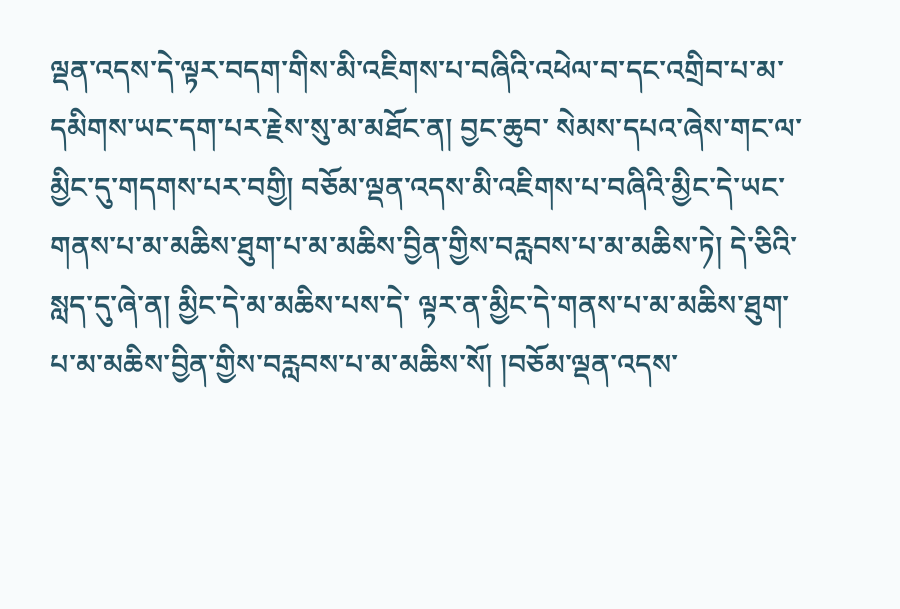ལྡན་འདས་དེ་ལྟར་བདག་གིས་མི་འཇིགས་པ་བཞིའི་འཕེལ་བ་དང་འགྲིབ་པ་མ་དམིགས་ཡང་དག་པར་རྗེས་སུ་མ་མཐོང་ན། བྱང་ཆུབ་ སེམས་དཔའ་ཞེས་གང་ལ་མྱིང་དུ་གདགས་པར་བགྱི། བཅོམ་ལྡན་འདས་མི་འཇིགས་པ་བཞིའི་མྱིང་དེ་ཡང་གནས་པ་མ་མཆིས་ཐུག་པ་མ་མཆིས་བྱིན་གྱིས་བརླབས་པ་མ་མཆིས་ཏེ། དེ་ཅིའི་སླད་དུ་ཞེ་ན། མྱིང་དེ་མ་མཆིས་པས་དེ་ ལྟར་ན་མྱིང་དེ་གནས་པ་མ་མཆིས་ཐུག་པ་མ་མཆིས་བྱིན་གྱིས་བརླབས་པ་མ་མཆིས་སོ། །བཅོམ་ལྡན་འདས་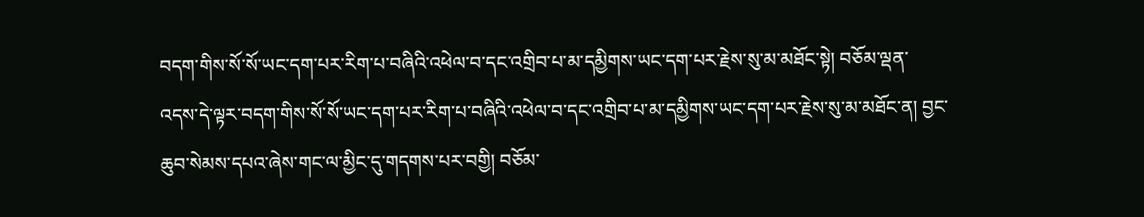བདག་གིས་སོ་སོ་ཡང་དག་པར་རིག་པ་བཞིའི་འཕེལ་བ་དང་འགྲིབ་པ་མ་དམྱིགས་ཡང་དག་པར་རྗེས་སུ་མ་མཐོང་སྟེ། བཅོམ་ལྡན་
འདས་དེ་ལྟར་བདག་གིས་སོ་སོ་ཡང་དག་པར་རིག་པ་བཞིའི་འཕེལ་བ་དང་འགྲིབ་པ་མ་དམྱིགས་ཡང་དག་པར་རྗེས་སུ་མ་མཐོང་ན། བྱང་ཆུབ་སེམས་དཔའ་ཞེས་གང་ལ་མྱིང་དུ་གདགས་པར་བགྱི། བཅོམ་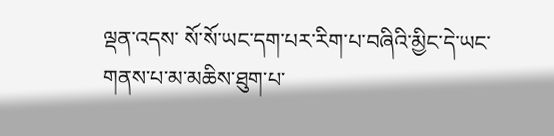ལྡན་འདས་ སོ་སོ་ཡང་དག་པར་རིག་པ་བཞིའི་མྱིང་དེ་ཡང་གནས་པ་མ་མཆིས་ཐུག་པ་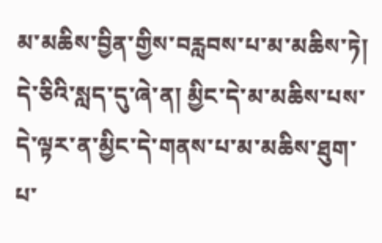མ་མཆིས་བྱིན་གྱིས་བརླབས་པ་མ་མཆིས་ཏེ། དེ་ཅིའི་སླད་དུ་ཞེ་ན། མྱིང་དེ་མ་མཆིས་པས་དེ་ལྟར་ན་མྱིང་དེ་གནས་པ་མ་མཆིས་ཐུག་པ་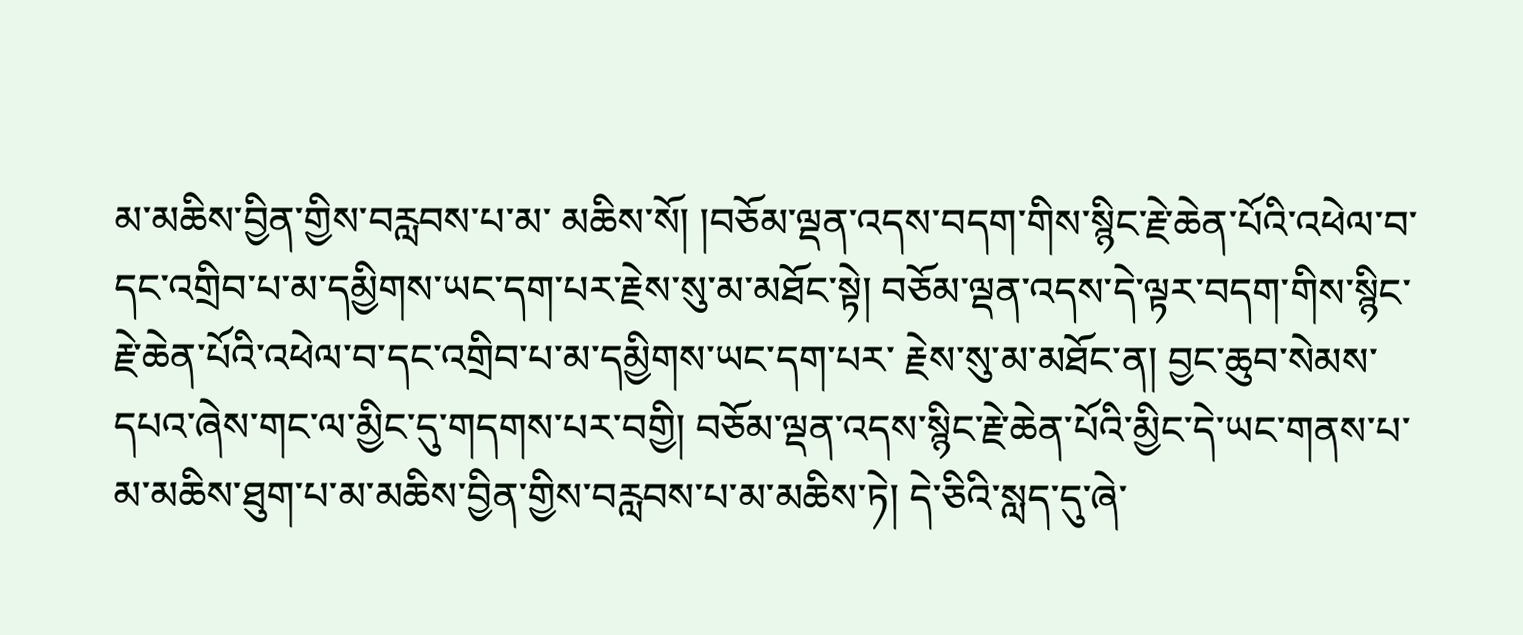མ་མཆིས་བྱིན་གྱིས་བརླབས་པ་མ་ མཆིས་སོ། །བཅོམ་ལྡན་འདས་བདག་གིས་སྙིང་རྗེ་ཆེན་པོའི་འཕེལ་བ་དང་འགྲིབ་པ་མ་དམྱིགས་ཡང་དག་པར་རྗེས་སུ་མ་མཐོང་སྟེ། བཅོམ་ལྡན་འདས་དེ་ལྟར་བདག་གིས་སྙིང་རྗེ་ཆེན་པོའི་འཕེལ་བ་དང་འགྲིབ་པ་མ་དམྱིགས་ཡང་དག་པར་ རྗེས་སུ་མ་མཐོང་ན། བྱང་ཆུབ་སེམས་དཔའ་ཞེས་གང་ལ་མྱིང་དུ་གདགས་པར་བགྱི། བཅོམ་ལྡན་འདས་སྙིང་རྗེ་ཆེན་པོའི་མྱིང་དེ་ཡང་གནས་པ་མ་མཆིས་ཐུག་པ་མ་མཆིས་བྱིན་གྱིས་བརླབས་པ་མ་མཆིས་ཏེ། དེ་ཅིའི་སླད་དུ་ཞེ་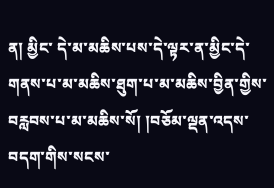ན། མྱིང་ དེ་མ་མཆིས་པས་དེ་ལྟར་ན་མྱིང་དེ་གནས་པ་མ་མཆིས་ཐུག་པ་མ་མཆིས་བྱིན་གྱིས་བརླབས་པ་མ་མཆིས་སོ། །བཅོམ་ལྡན་འདས་བདག་གིས་སངས་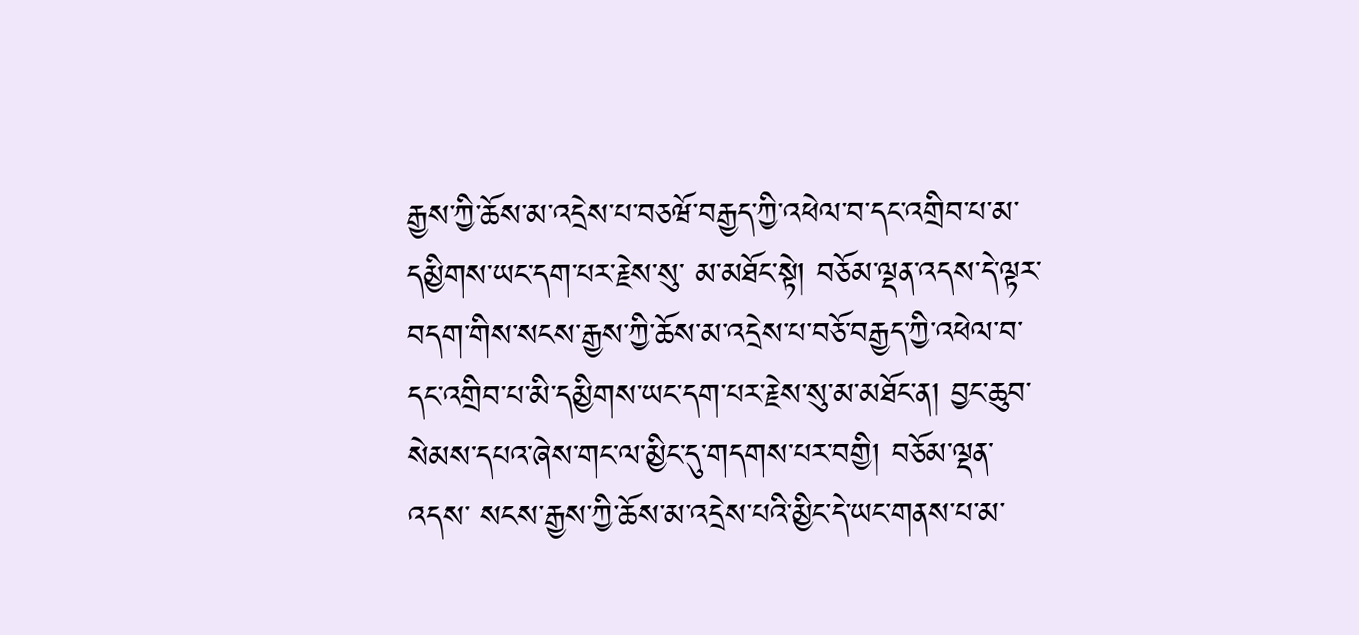རྒྱས་ཀྱི་ཆོས་མ་འདྲེས་པ་བཅཝོ་བརྒྱད་ཀྱི་འཕེལ་བ་དང་འགྲིབ་པ་མ་དམྱིགས་ཡང་དག་པར་རྗེས་སུ་ མ་མཐོང་སྟེ། བཅོམ་ལྡན་འདས་དེ་ལྟར་བདག་གིས་སངས་རྒྱས་ཀྱི་ཆོས་མ་འདྲེས་པ་བཅོ་བརྒྱད་ཀྱི་འཕེལ་བ་དང་འགྲིབ་པ་མི་དམྱིགས་ཡང་དག་པར་རྗེས་སུ་མ་མཐོང་ན། བྱང་ཆུབ་སེམས་དཔའ་ཞེས་གང་ལ་མྱིང་དུ་གདགས་པར་བགྱི། བཅོམ་ལྡན་འདས་ སངས་རྒྱས་ཀྱི་ཆོས་མ་འདྲེས་པའི་མྱིང་དེ་ཡང་གནས་པ་མ་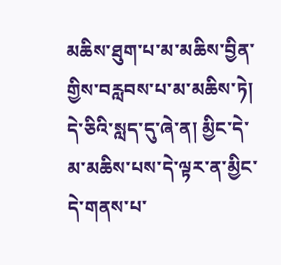མཆིས་ཐུག་པ་མ་མཆིས་བྱིན་གྱིས་བརླབས་པ་མ་མཆིས་ཏེ། དེ་ཅིའི་སླད་དུ་ཞེ་ན། མྱིང་དེ་མ་མཆིས་པས་དེ་ལྟར་ན་མྱིང་དེ་གནས་པ་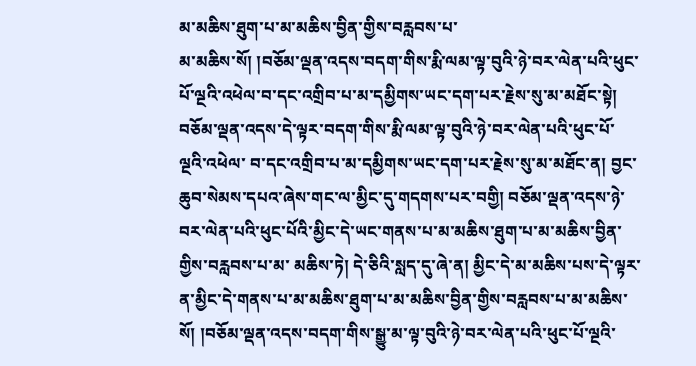མ་མཆིས་ཐུག་པ་མ་མཆིས་བྱིན་གྱིས་བརླབས་པ་
མ་མཆིས་སོ། །བཅོམ་ལྡན་འདས་བདག་གིས་རྨི་ལམ་ལྟ་བུའི་ཉེ་བར་ལེན་པའི་ཕུང་པོ་ལྔའི་འཕེལ་བ་དང་འགྲིབ་པ་མ་དམྱིགས་ཡང་དག་པར་རྗེས་སུ་མ་མཐོང་སྟེ། བཅོམ་ལྡན་འདས་དེ་ལྟར་བདག་གིས་རྨི་ལམ་ལྟ་བུའི་ཉེ་བར་ལེན་པའི་ཕུང་པོ་ལྔའི་འཕེལ་ བ་དང་འགྲིབ་པ་མ་དམྱིགས་ཡང་དག་པར་རྗེས་སུ་མ་མཐོང་ན། བྱང་ཆུབ་སེམས་དཔའ་ཞེས་གང་ལ་མྱིང་དུ་གདགས་པར་བགྱི། བཅོམ་ལྡན་འདས་ཉེ་བར་ལེན་པའི་ཕུང་པོའི་མྱིང་དེ་ཡང་གནས་པ་མ་མཆིས་ཐུག་པ་མ་མཆིས་བྱིན་གྱིས་བརླབས་པ་མ་ མཆིས་ཏེ། དེ་ཅིའི་སླད་དུ་ཞེ་ན། མྱིང་དེ་མ་མཆིས་པས་དེ་ལྟར་ན་མྱིང་དེ་གནས་པ་མ་མཆིས་ཐུག་པ་མ་མཆིས་བྱིན་གྱིས་བརླབས་པ་མ་མཆིས་སོ། །བཅོམ་ལྡན་འདས་བདག་གིས་སྒྱུ་མ་ལྟ་བུའི་ཉེ་བར་ལེན་པའི་ཕུང་པོ་ལྔའི་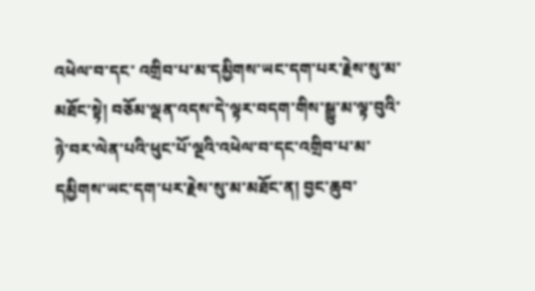འཕེལ་བ་དང་ འགྲིབ་པ་མ་དམྱིགས་ཡང་དག་པར་རྗེས་སུ་མ་མཐོང་སྟེ། བཅོམ་ལྡན་འདས་དེ་ལྟར་བདག་གིས་སྒྱུ་མ་ལྟ་བུའི་ཉེ་བར་ལེན་པའི་ཕུང་པོ་ལྔའི་འཕེལ་བ་དང་འགྲིབ་པ་མ་དམྱིགས་ཡང་དག་པར་རྗེས་སུ་མ་མཐོང་ན། བྱང་ཆུབ་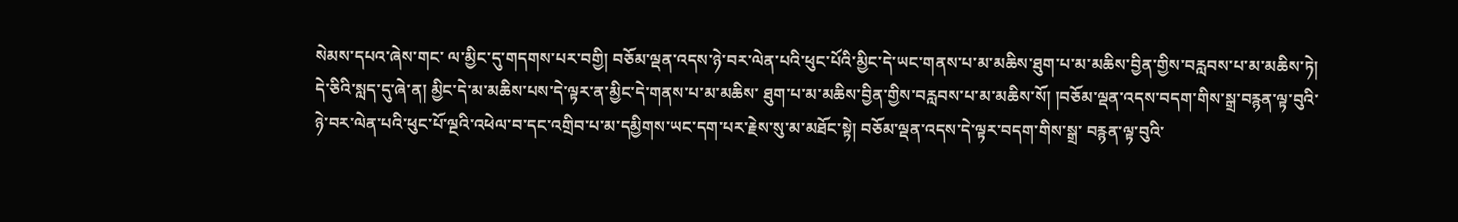སེམས་དཔའ་ཞེས་གང་ ལ་མྱིང་དུ་གདགས་པར་བགྱི། བཅོམ་ལྡན་འདས་ཉེ་བར་ལེན་པའི་ཕུང་པོའི་མྱིང་དེ་ཡང་གནས་པ་མ་མཆིས་ཐུག་པ་མ་མཆིས་བྱིན་གྱིས་བརླབས་པ་མ་མཆིས་ཏེ། དེ་ཅིའི་སླད་དུ་ཞེ་ན། མྱིང་དེ་མ་མཆིས་པས་དེ་ལྟར་ན་མྱིང་དེ་གནས་པ་མ་མཆིས་ ཐུག་པ་མ་མཆིས་བྱིན་གྱིས་བརླབས་པ་མ་མཆིས་སོ། །བཅོམ་ལྡན་འདས་བདག་གིས་སྒྲ་བརྙན་ལྟ་བུའི་ཉེ་བར་ལེན་པའི་ཕུང་པོ་ལྔའི་འཕེལ་བ་དང་འགྲིབ་པ་མ་དམྱིགས་ཡང་དག་པར་རྗེས་སུ་མ་མཐོང་སྟེ། བཅོམ་ལྡན་འདས་དེ་ལྟར་བདག་གིས་སྒྲ་ བརྙན་ལྟ་བུའི་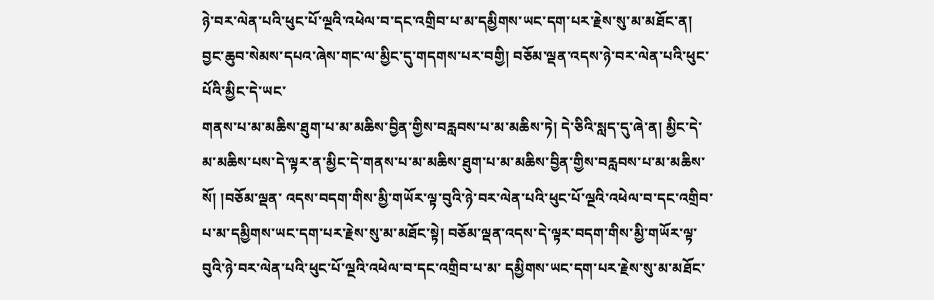ཉེ་བར་ལེན་པའི་ཕུང་པོ་ལྔའི་འཕེལ་བ་དང་འགྲིབ་པ་མ་དམྱིགས་ཡང་དག་པར་རྗེས་སུ་མ་མཐོང་ན། བྱང་ཆུབ་སེམས་དཔའ་ཞེས་གང་ལ་མྱིང་དུ་གདགས་པར་བགྱི། བཅོམ་ལྡན་འདས་ཉེ་བར་ལེན་པའི་ཕུང་པོའི་མྱིང་དེ་ཡང་
གནས་པ་མ་མཆིས་ཐུག་པ་མ་མཆིས་བྱིན་གྱིས་བརླབས་པ་མ་མཆིས་ཏེ། དེ་ཅིའི་སླད་དུ་ཞེ་ན། མྱིང་དེ་མ་མཆིས་པས་དེ་ལྟར་ན་མྱིང་དེ་གནས་པ་མ་མཆིས་ཐུག་པ་མ་མཆིས་བྱིན་གྱིས་བརླབས་པ་མ་མཆིས་སོ། །བཅོམ་ལྡན་ འདས་བདག་གིས་མྱི་གཡོར་ལྟ་བུའི་ཉེ་བར་ལེན་པའི་ཕུང་པོ་ལྔའི་འཕེལ་བ་དང་འགྲིབ་པ་མ་དམྱིགས་ཡང་དག་པར་རྗེས་སུ་མ་མཐོང་སྟེ། བཅོམ་ལྡན་འདས་དེ་ལྟར་བདག་གིས་མྱི་གཡོར་ལྟ་བུའི་ཉེ་བར་ལེན་པའི་ཕུང་པོ་ལྔའི་འཕེལ་བ་དང་འགྲིབ་པ་མ་ དམྱིགས་ཡང་དག་པར་རྗེས་སུ་མ་མཐོང་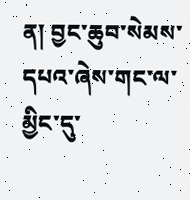ན། བྱང་ཆུབ་སེམས་དཔའ་ཞེས་གང་ལ་མྱིང་དུ་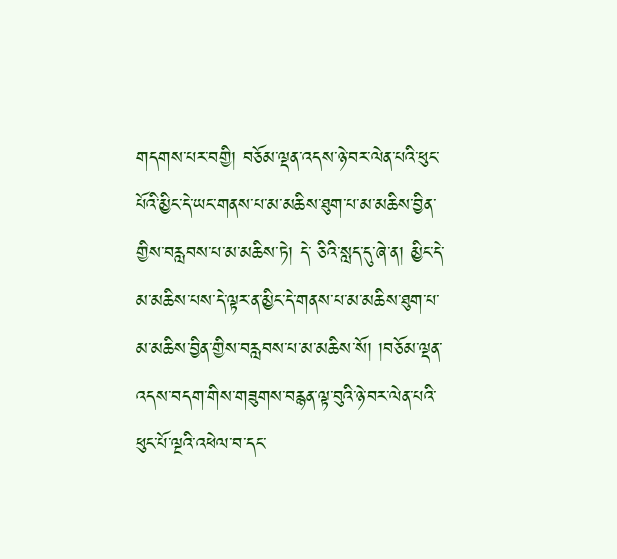གདགས་པར་བགྱི། བཅོམ་ལྡན་འདས་ཉེ་བར་ལེན་པའི་ཕུང་པོའི་མྱིང་དེ་ཡང་གནས་པ་མ་མཆིས་ཐུག་པ་མ་མཆིས་བྱིན་གྱིས་བརླབས་པ་མ་མཆིས་ཏེ། དེ་ ཅིའི་སླད་དུ་ཞེ་ན། མྱིང་དེ་མ་མཆིས་པས་དེ་ལྟར་ན་མྱིང་དེ་གནས་པ་མ་མཆིས་ཐུག་པ་མ་མཆིས་བྱིན་གྱིས་བརླབས་པ་མ་མཆིས་སོ། །བཅོམ་ལྡན་འདས་བདག་གིས་གཟུགས་བརྙན་ལྟ་བུའི་ཉེ་བར་ལེན་པའི་ཕུང་པོ་ལྔའི་འཕེལ་བ་དང་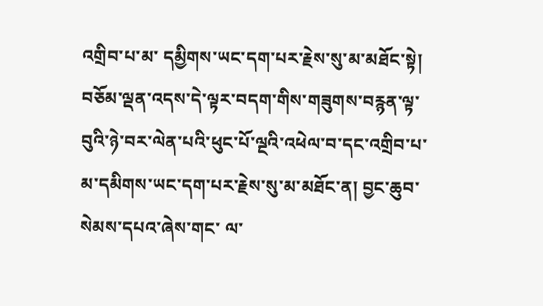འགྲིབ་པ་མ་ དམྱིགས་ཡང་དག་པར་རྗེས་སུ་མ་མཐོང་སྟེ། བཅོམ་ལྡན་འདས་དེ་ལྟར་བདག་གིས་གཟུགས་བརྙན་ལྟ་བུའི་ཉེ་བར་ལེན་པའི་ཕུང་པོ་ལྔའི་འཕེལ་བ་དང་འགྲིབ་པ་མ་དམིགས་ཡང་དག་པར་རྗེས་སུ་མ་མཐོང་ན། བྱང་ཆུབ་སེམས་དཔའ་ཞེས་གང་ ལ་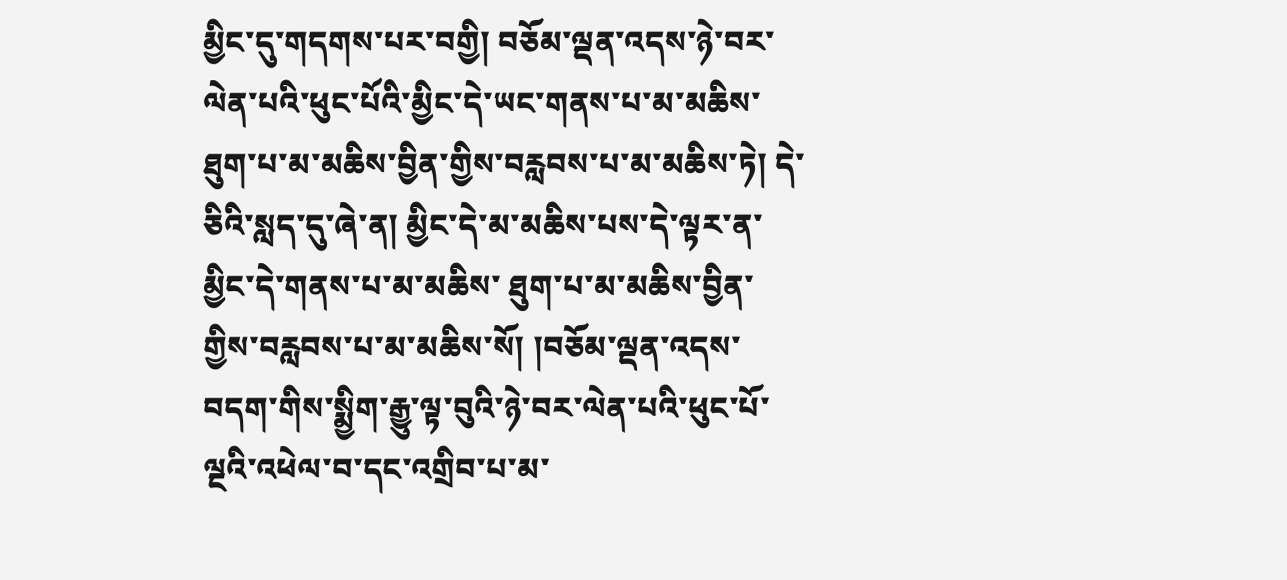མྱིང་དུ་གདགས་པར་བགྱི། བཅོམ་ལྡན་འདས་ཉེ་བར་ལེན་པའི་ཕུང་པོའི་མྱིང་དེ་ཡང་གནས་པ་མ་མཆིས་ཐུག་པ་མ་མཆིས་བྱིན་གྱིས་བརླབས་པ་མ་མཆིས་ཏེ། དེ་ཅིའི་སླད་དུ་ཞེ་ན། མྱིང་དེ་མ་མཆིས་པས་དེ་ལྟར་ན་མྱིང་དེ་གནས་པ་མ་མཆིས་ ཐུག་པ་མ་མཆིས་བྱིན་གྱིས་བརླབས་པ་མ་མཆིས་སོ། །བཅོམ་ལྡན་འདས་བདག་གིས་སྨྱིག་རྒྱུ་ལྟ་བུའི་ཉེ་བར་ལེན་པའི་ཕུང་པོ་ལྔའི་འཕེལ་བ་དང་འགྲིབ་པ་མ་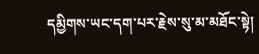དམྱིགས་ཡང་དག་པར་རྗེས་སུ་མ་མཐོང་སྟེ།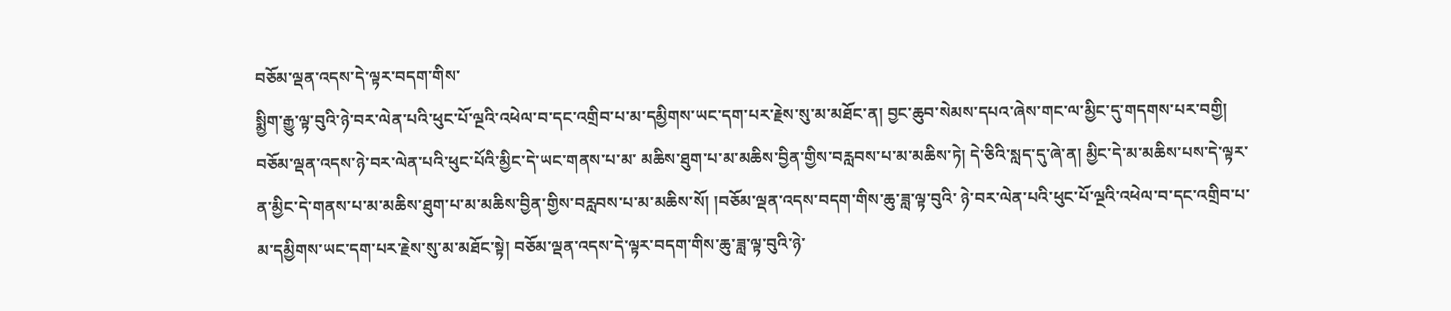བཅོམ་ལྡན་འདས་དེ་ལྟར་བདག་གིས་
སྨྱིག་རྒྱུ་ལྟ་བུའི་ཉེ་བར་ལེན་པའི་ཕུང་པོ་ལྔའི་འཕེལ་བ་དང་འགྲིབ་པ་མ་དམྱིགས་ཡང་དག་པར་རྗེས་སུ་མ་མཐོང་ན། བྱང་ཆུབ་སེམས་དཔའ་ཞེས་གང་ལ་མྱིང་དུ་གདགས་པར་བགྱི། བཅོམ་ལྡན་འདས་ཉེ་བར་ལེན་པའི་ཕུང་པོའི་མྱིང་དེ་ཡང་གནས་པ་མ་ མཆིས་ཐུག་པ་མ་མཆིས་བྱིན་གྱིས་བརླབས་པ་མ་མཆིས་ཏེ། དེ་ཅིའི་སླད་དུ་ཞེ་ན། མྱིང་དེ་མ་མཆིས་པས་དེ་ལྟར་ན་མྱིང་དེ་གནས་པ་མ་མཆིས་ཐུག་པ་མ་མཆིས་བྱིན་གྱིས་བརླབས་པ་མ་མཆིས་སོ། །བཅོམ་ལྡན་འདས་བདག་གིས་ཆུ་ཟླ་ལྟ་བུའི་ ཉེ་བར་ལེན་པའི་ཕུང་པོ་ལྔའི་འཕེལ་བ་དང་འགྲིབ་པ་མ་དམྱིགས་ཡང་དག་པར་རྗེས་སུ་མ་མཐོང་སྟེ། བཅོམ་ལྡན་འདས་དེ་ལྟར་བདག་གིས་ཆུ་ཟླ་ལྟ་བུའི་ཉེ་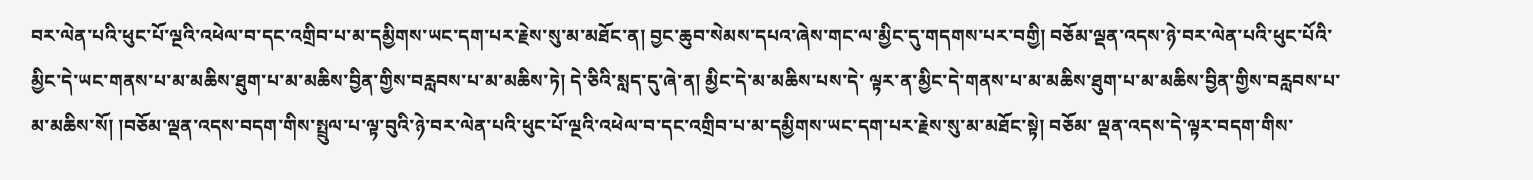བར་ལེན་པའི་ཕུང་པོ་ལྔའི་འཕེལ་བ་དང་འགྲིབ་པ་མ་དམྱིགས་ཡང་དག་པར་རྗེས་སུ་མ་མཐོང་ན། བྱང་ཆུབ་སེམས་དཔའ་ཞེས་གང་ལ་མྱིང་དུ་གདགས་པར་བགྱི། བཅོམ་ལྡན་འདས་ཉེ་བར་ལེན་པའི་ཕུང་པོའི་མྱིང་དེ་ཡང་གནས་པ་མ་མཆིས་ཐུག་པ་མ་མཆིས་བྱིན་གྱིས་བརླབས་པ་མ་མཆིས་ཏེ། དེ་ཅིའི་སླད་དུ་ཞེ་ན། མྱིང་དེ་མ་མཆིས་པས་དེ་ ལྟར་ན་མྱིང་དེ་གནས་པ་མ་མཆིས་ཐུག་པ་མ་མཆིས་བྱིན་གྱིས་བརླབས་པ་མ་མཆིས་སོ། །བཅོམ་ལྡན་འདས་བདག་གིས་སྤྲུལ་པ་ལྟ་བུའི་ཉེ་བར་ལེན་པའི་ཕུང་པོ་ལྔའི་འཕེལ་བ་དང་འགྲིབ་པ་མ་དམྱིགས་ཡང་དག་པར་རྗེས་སུ་མ་མཐོང་སྟེ། བཅོམ་ ལྡན་འདས་དེ་ལྟར་བདག་གིས་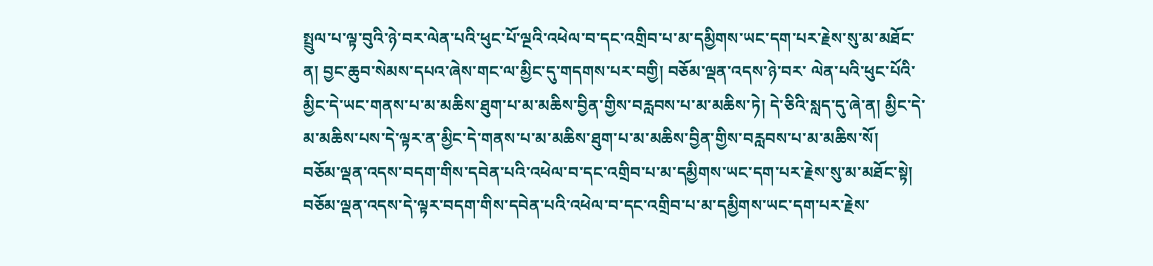སྤྲུལ་པ་ལྟ་བུའི་ཉེ་བར་ལེན་པའི་ཕུང་པོ་ལྔའི་འཕེལ་བ་དང་འགྲིབ་པ་མ་དམྱིགས་ཡང་དག་པར་རྗེས་སུ་མ་མཐོང་ན། བྱང་ཆུབ་སེམས་དཔའ་ཞེས་གང་ལ་མྱིང་དུ་གདགས་པར་བགྱི། བཅོམ་ལྡན་འདས་ཉེ་བར་ ལེན་པའི་ཕུང་པོའི་མྱིང་དེ་ཡང་གནས་པ་མ་མཆིས་ཐུག་པ་མ་མཆིས་བྱིན་གྱིས་བརླབས་པ་མ་མཆིས་ཏེ། དེ་ཅིའི་སླད་དུ་ཞེ་ན། མྱིང་དེ་མ་མཆིས་པས་དེ་ལྟར་ན་མྱིང་དེ་གནས་པ་མ་མཆིས་ཐུག་པ་མ་མཆིས་བྱིན་གྱིས་བརླབས་པ་མ་མཆིས་སོ།
བཅོམ་ལྡན་འདས་བདག་གིས་དབེན་པའི་འཕེལ་བ་དང་འགྲིབ་པ་མ་དམྱིགས་ཡང་དག་པར་རྗེས་སུ་མ་མཐོང་སྟེ། བཅོམ་ལྡན་འདས་དེ་ལྟར་བདག་གིས་དབེན་པའི་འཕེལ་བ་དང་འགྲིབ་པ་མ་དམྱིགས་ཡང་དག་པར་རྗེས་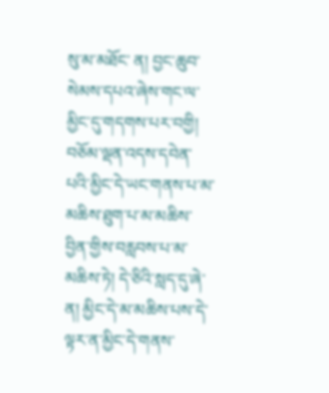སུ་མ་མཐོང་ ན། བྱང་ཆུབ་སེམས་དཔའ་ཞེས་གང་ལ་མྱིང་དུ་གདགས་པར་བགྱི། བཅོམ་ལྡན་འདས་དབེན་པའི་མྱིང་དེ་ཡང་གནས་པ་མ་མཆིས་ཐུག་པ་མ་མཆིས་བྱིན་གྱིས་བརླབས་པ་མ་མཆིས་ཏེ། དེ་ཅིའི་སླད་དུ་ཞེ་ན། མྱིང་དེ་མ་མཆིས་པས་དེ་ལྟར་ན་མྱིང་དེ་གནས་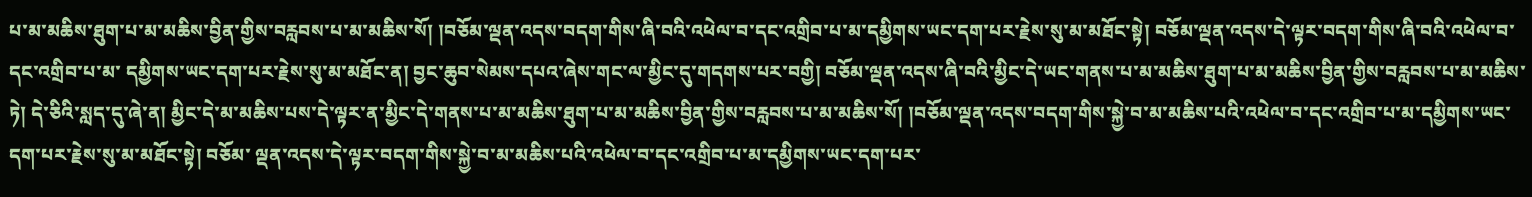པ་མ་མཆིས་ཐུག་པ་མ་མཆིས་བྱིན་གྱིས་བརླབས་པ་མ་མཆིས་སོ། །བཅོམ་ལྡན་འདས་བདག་གིས་ཞི་བའི་འཕེལ་བ་དང་འགྲིབ་པ་མ་དམྱིགས་ཡང་དག་པར་རྗེས་སུ་མ་མཐོང་སྟེ། བཅོམ་ལྡན་འདས་དེ་ལྟར་བདག་གིས་ཞི་བའི་འཕེལ་བ་དང་འགྲིབ་པ་མ་ དམྱིགས་ཡང་དག་པར་རྗེས་སུ་མ་མཐོང་ན། བྱང་ཆུབ་སེམས་དཔའ་ཞེས་གང་ལ་མྱིང་དུ་གདགས་པར་བགྱི། བཅོམ་ལྡན་འདས་ཞི་བའི་མྱིང་དེ་ཡང་གནས་པ་མ་མཆིས་ཐུག་པ་མ་མཆིས་བྱིན་གྱིས་བརླབས་པ་མ་མཆིས་ཏེ། དེ་ཅིའི་སླད་དུ་ཞེ་ན། མྱིང་དེ་མ་མཆིས་པས་དེ་ལྟར་ན་མྱིང་དེ་གནས་པ་མ་མཆིས་ཐུག་པ་མ་མཆིས་བྱིན་གྱིས་བརླབས་པ་མ་མཆིས་སོ། །བཅོམ་ལྡན་འདས་བདག་གིས་སྐྱེ་བ་མ་མཆིས་པའི་འཕེལ་བ་དང་འགྲིབ་པ་མ་དམྱིགས་ཡང་དག་པར་རྗེས་སུ་མ་མཐོང་སྟེ། བཅོམ་ ལྡན་འདས་དེ་ལྟར་བདག་གིས་སྐྱེ་བ་མ་མཆིས་པའི་འཕེལ་བ་དང་འགྲིབ་པ་མ་དམྱིགས་ཡང་དག་པར་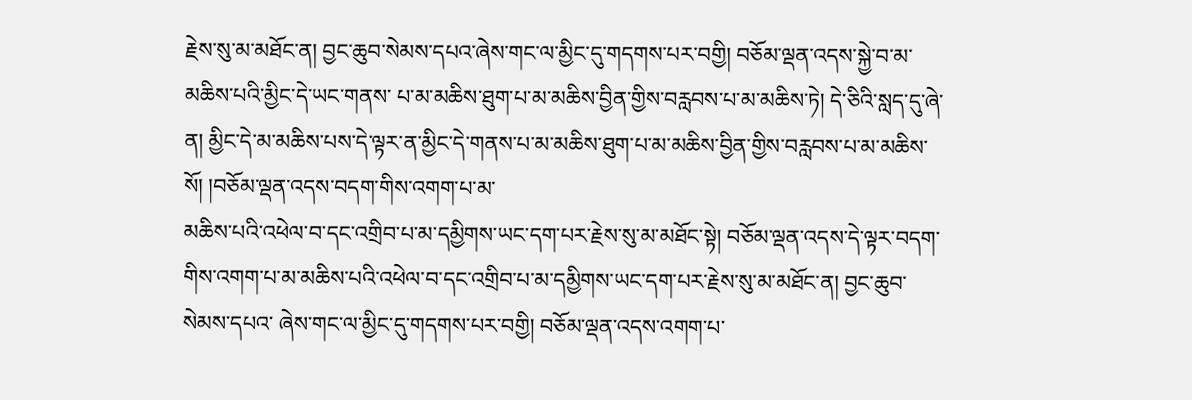རྗེས་སུ་མ་མཐོང་ན། བྱང་ཆུབ་སེམས་དཔའ་ཞེས་གང་ལ་མྱིང་དུ་གདགས་པར་བགྱི། བཅོམ་ལྡན་འདས་སྐྱེ་བ་མ་མཆིས་པའི་མྱིང་དེ་ཡང་གནས་ པ་མ་མཆིས་ཐུག་པ་མ་མཆིས་བྱིན་གྱིས་བརླབས་པ་མ་མཆིས་ཏེ། དེ་ཅིའི་སླད་དུ་ཞེ་ན། མྱིང་དེ་མ་མཆིས་པས་དེ་ལྟར་ན་མྱིང་དེ་གནས་པ་མ་མཆིས་ཐུག་པ་མ་མཆིས་བྱིན་གྱིས་བརླབས་པ་མ་མཆིས་སོ། །བཅོམ་ལྡན་འདས་བདག་གིས་འགག་པ་མ་
མཆིས་པའི་འཕེལ་བ་དང་འགྲིབ་པ་མ་དམྱིགས་ཡང་དག་པར་རྗེས་སུ་མ་མཐོང་སྟེ། བཅོམ་ལྡན་འདས་དེ་ལྟར་བདག་གིས་འགག་པ་མ་མཆིས་པའི་འཕེལ་བ་དང་འགྲིབ་པ་མ་དམྱིགས་ཡང་དག་པར་རྗེས་སུ་མ་མཐོང་ན། བྱང་ཆུབ་སེམས་དཔའ་ ཞེས་གང་ལ་མྱིང་དུ་གདགས་པར་བགྱི། བཅོམ་ལྡན་འདས་འགག་པ་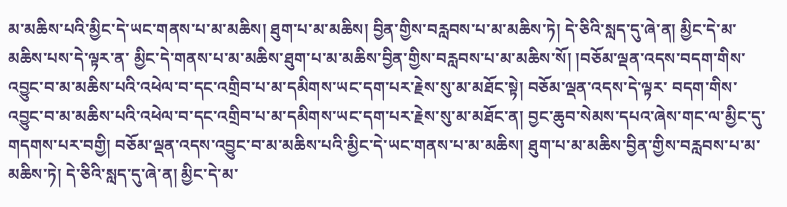མ་མཆིས་པའི་མྱིང་དེ་ཡང་གནས་པ་མ་མཆིས། ཐུག་པ་མ་མཆིས། བྱིན་གྱིས་བརླབས་པ་མ་མཆིས་ཏེ། དེ་ཅིའི་སླད་དུ་ཞེ་ན། མྱིང་དེ་མ་མཆིས་པས་དེ་ལྟར་ན་ མྱིང་དེ་གནས་པ་མ་མཆིས་ཐུག་པ་མ་མཆིས་བྱིན་གྱིས་བརླབས་པ་མ་མཆིས་སོ། །བཅོམ་ལྡན་འདས་བདག་གིས་འབྱུང་བ་མ་མཆིས་པའི་འཕེལ་བ་དང་འགྲིབ་པ་མ་དམིགས་ཡང་དག་པར་རྗེས་སུ་མ་མཐོང་སྟེ། བཅོམ་ལྡན་འདས་དེ་ལྟར་ བདག་གིས་འབྱུང་བ་མ་མཆིས་པའི་འཕེལ་བ་དང་འགྲིབ་པ་མ་དམིགས་ཡང་དག་པར་རྗེས་སུ་མ་མཐོང་ན། བྱང་ཆུབ་སེམས་དཔའ་ཞེས་གང་ལ་མྱིང་དུ་གདགས་པར་བགྱི། བཅོམ་ལྡན་འདས་འབྱུང་བ་མ་མཆིས་པའི་མྱིང་དེ་ཡང་གནས་པ་མ་མཆིས། ཐུག་པ་མ་མཆིས་བྱིན་གྱིས་བརླབས་པ་མ་མཆིས་ཏེ། དེ་ཅིའི་སླད་དུ་ཞེ་ན། མྱིང་དེ་མ་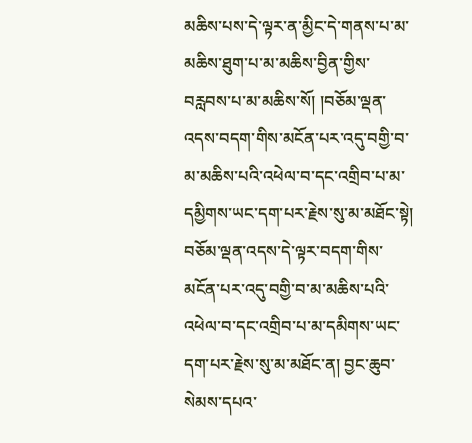མཆིས་པས་དེ་ལྟར་ན་མྱིང་དེ་གནས་པ་མ་མཆིས་ཐུག་པ་མ་མཆིས་བྱིན་གྱིས་བརླབས་པ་མ་མཆིས་སོ། །བཅོམ་ལྡན་འདས་བདག་གིས་མངོན་པར་འདུ་བགྱི་བ་ མ་མཆིས་པའི་འཕེལ་བ་དང་འགྲིབ་པ་མ་དམྱིགས་ཡང་དག་པར་རྗེས་སུ་མ་མཐོང་སྟེ། བཅོམ་ལྡན་འདས་དེ་ལྟར་བདག་གིས་མངོན་པར་འདུ་བགྱི་བ་མ་མཆིས་པའི་འཕེལ་བ་དང་འགྲིབ་པ་མ་དམིགས་ཡང་དག་པར་རྗེས་སུ་མ་མཐོང་ན། བྱང་ཆུབ་ སེམས་དཔའ་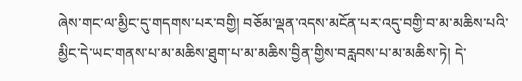ཞེས་གང་ལ་མྱིང་དུ་གདགས་པར་བགྱི། བཅོམ་ལྡན་འདས་མངོན་པར་འདུ་བགྱི་བ་མ་མཆིས་པའི་མྱིང་དེ་ཡང་གནས་པ་མ་མཆིས་ཐུག་པ་མ་མཆིས་བྱིན་གྱིས་བརླབས་པ་མ་མཆིས་ཏེ། དེ་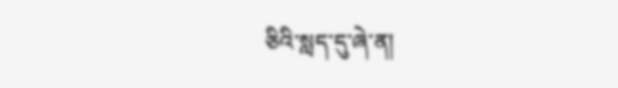ཅིའི་སླད་དུ་ཞེ་ན།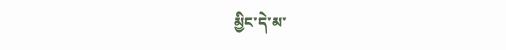མྱིང་དེ་མ་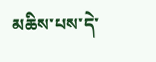མཆིས་པས་དེ་